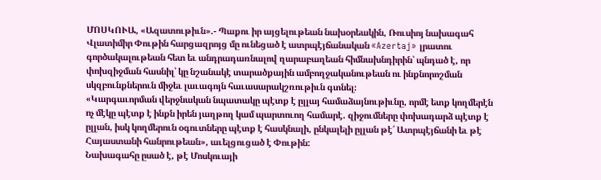ՄՈՍԿՈՒԱ, «Ազատութիւն».- Պաքու իր այցելութեան նախօրեակին, Ռուսիոյ նախագահ Վլատիմիր Փութին հարցազրոյց մը ունեցած է ատրպէյճանական «Azertaj» լրատու գործակալութեան հետ եւ անդրադառնալով ղարաբաղեան հիմնախնդիրին՝ պնդած է, որ փոխզիջման հասնիլ՝ կը նշանակէ տարածքային ամբողջականութեան ու ինքնորոշման սկզբունքներուն միջեւ լաւագոյն հաւասարակշռութիւն գտնել։
«Կարգաւորման վերջնական նպատակը պէտք է ըլլայ համաձայնութիւնը, որմէ ետք կողմերէն ոչ մէկը պէտք է ինքն իրեն յաղթող կամ պարտուող համարէ. զիջումները փոխադարձ պէտք է ըլլան, իսկ կողմերուն օգուտները պէտք է հասկնալի, ընկալելի ըլլան թէ՛ Ատրպէյճանի եւ թէ Հայաստանի հանրութեան», աւելցուցած է Փութին:
Նախագահը ըսած է, թէ Մոսկուայի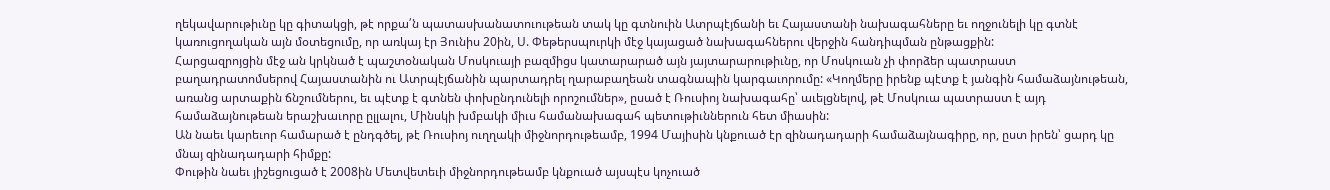ղեկավարութիւնը կը գիտակցի, թէ որքա՛ն պատասխանատուութեան տակ կը գտնուին Ատրպէյճանի եւ Հայաստանի նախագահները եւ ողջունելի կը գտնէ կառուցողական այն մօտեցումը, որ առկայ էր Յունիս 20ին, Ս. Փեթերսպուրկի մէջ կայացած նախագահներու վերջին հանդիպման ընթացքին:
Հարցազրոյցին մէջ ան կրկնած է պաշտօնական Մոսկուայի բազմիցս կատարարած այն յայտարարութիւնը, որ Մոսկուան չի փորձեր պատրաստ բաղադրատոմսերով Հայաստանին ու Ատրպէյճանին պարտադրել ղարաբաղեան տագնապին կարգաւորումը: «Կողմերը իրենք պէտք է յանգին համաձայնութեան, առանց արտաքին ճնշումներու, եւ պէտք է գտնեն փոխընդունելի որոշումներ», ըսած է Ռուսիոյ նախագահը՝ աւելցնելով, թէ Մոսկուա պատրաստ է այդ համաձայնութեան երաշխաւորը ըլլալու, Մինսկի խմբակի միւս համանախագահ պետութիւններուն հետ միասին:
Ան նաեւ կարեւոր համարած է ընդգծել, թէ Ռուսիոյ ուղղակի միջնորդութեամբ, 1994 Մայիսին կնքուած էր զինադադարի համաձայնագիրը, որ, ըստ իրեն՝ ցարդ կը մնայ զինադադարի հիմքը:
Փութին նաեւ յիշեցուցած է 2008ին Մետվետեւի միջնորդութեամբ կնքուած այսպէս կոչուած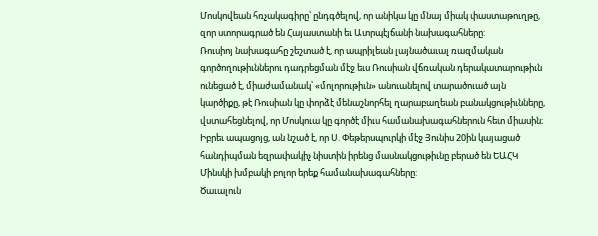Մոսկովեան հռչակագիրը՝ ընդգծելով, որ անիկա կը մնայ միակ փաստաթուղթը, զոր ստորագրած են Հայաստանի եւ Ատրպէյճանի նախագահները:
Ռուսիոյ նախագահը շեշտած է, որ ապրիլեան լայնածաւալ ռազմական գործողութիւններու դադրեցման մէջ եւս Ռուսիան վճռական դերակատարութիւն ունեցած է, միաժամանակ՝ «մոլորութիւն» անուանելով տարածուած այն կարծիքը, թէ Ռուսիան կը փորձէ մենաշնորհել ղարաբաղեան բանակցութիւնները, վստահեցնելով, որ Մոսկուա կը գործէ միւս համանախագահներուն հետ միասին։ Իբրեւ ապացոյց, ան նշած է, որ Ս. Փեթերսպուրկի մէջ Յունիս 20ին կայացած հանդիպման եզրափակիչ նիստին իրենց մասնակցութիւնը բերած են ԵԱՀԿ Մինսկի խմբակի բոլոր երեք համանախագահները:
Ծաւալուն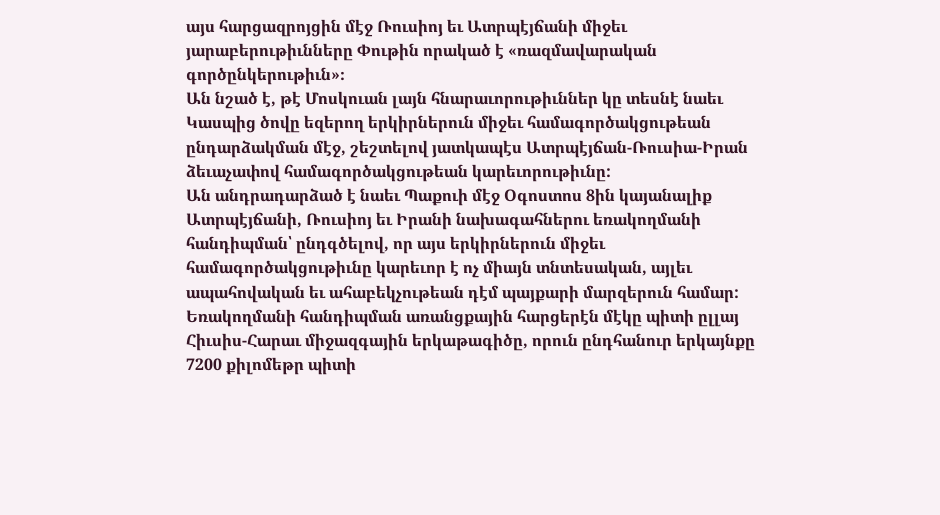այս հարցազրոյցին մէջ Ռուսիոյ եւ Ատրպէյճանի միջեւ յարաբերութիւնները Փութին որակած է «ռազմավարական գործընկերութիւն»։
Ան նշած է, թէ Մոսկուան լայն հնարաւորութիւններ կը տեսնէ նաեւ Կասպից ծովը եզերող երկիրներուն միջեւ համագործակցութեան ընդարձակման մէջ, շեշտելով յատկապէս Ատրպէյճան-Ռուսիա-Իրան ձեւաչափով համագործակցութեան կարեւորութիւնը:
Ան անդրադարձած է նաեւ Պաքուի մէջ Օգոստոս 8ին կայանալիք Ատրպէյճանի, Ռուսիոյ եւ Իրանի նախագահներու եռակողմանի հանդիպման՝ ընդգծելով, որ այս երկիրներուն միջեւ համագործակցութիւնը կարեւոր է ոչ միայն տնտեսական, այլեւ ապահովական եւ ահաբեկչութեան դէմ պայքարի մարզերուն համար:
Եռակողմանի հանդիպման առանցքային հարցերէն մէկը պիտի ըլլայ Հիւսիս-Հարաւ միջազգային երկաթագիծը, որուն ընդհանուր երկայնքը 7200 քիլոմեթր պիտի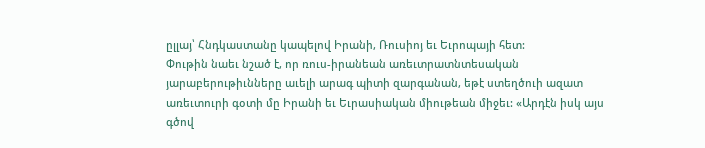ըլլայ՝ Հնդկաստանը կապելով Իրանի, Ռուսիոյ եւ Եւրոպայի հետ:
Փութին նաեւ նշած է, որ ռուս-իրանեան առեւտրատնտեսական յարաբերութիւնները աւելի արագ պիտի զարգանան, եթէ ստեղծուի ազատ առեւտուրի գօտի մը Իրանի եւ Եւրասիական միութեան միջեւ: «Արդէն իսկ այս գծով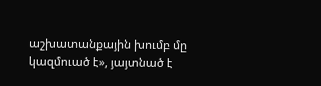աշխատանքային խումբ մը կազմուած է», յայտնած է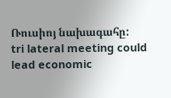Ռուսիոյ նախագահը:
tri lateral meeting could lead economic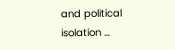and political isolation …